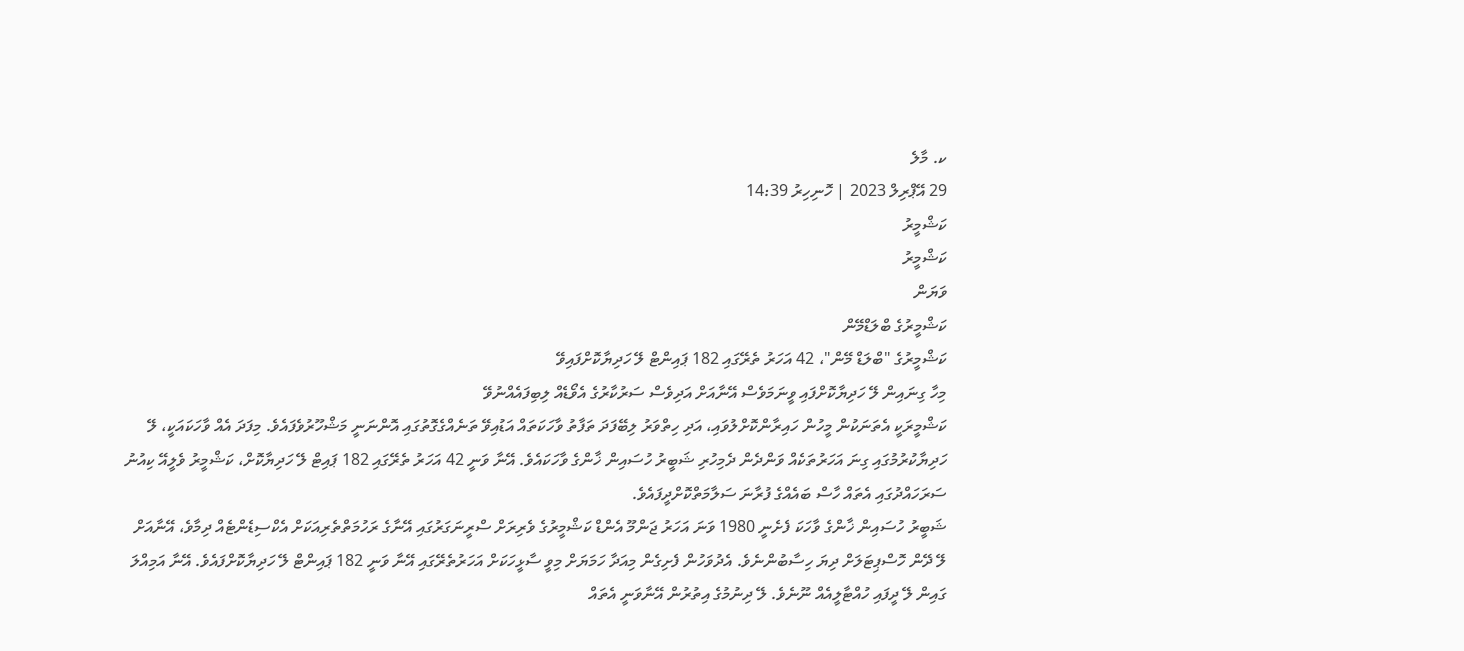ކ. މާލެ
29 އޭޕްރިލް 2023 | ހޮނިހިރު 14:39
ކަޝްމީރު
ކަޝްމީރު
ވަޔަން
ކަޝްމީރުގެ ބްލަޑްމޭން
ކަޝްމީރުގެ "ބްލަޑް މޭން"، 42 އަހަރު ތެރޭގައި 182 ޕައިންޓް ލޭ ހަދިޔާކޮށްފައިވޭ
މިހާ ގިނައިން ލޭ ހަދިޔާކޮށްފައި ވީނަމަވެސް އޭނާއަށް އަދިވެސް ސަރުކާރުގެ އެވޯޑެއް ލިބިފައެއްނުވޭ
ކަޝްމީރަކީ އެތަނަކުން މީހުން ހައިރާންކޮށްލުވައި، އަދި ހިތްވަރު ލިބޭފަދަ ތަފާތު ވާހަކަތައް އަޑުއިވޭ ތަނެއްގެގޮތުގައި އޮންނަނީ މަޝްހޫރުވެފައެވެ. މިފަދަ އެއް ވާހަކައަކީ، ލޭ ހަދިޔާކުރުމުގައި ގިނަ އަހަރުތަކެއް ވަންދެން ދެމިހުރި ޝަބީރު ހުސައިން ޚާންގެ ވާހަކައެވެ. އޭނާ ވަނީ 42 އަހަރު ތެރޭގައި 182 ޕައިޓް ލޭ ހަދިޔާކޮށް، ކަޝްމީރު ވެލީއޭ ކިއުނު ސަރަހައްދުގައި އެތައް ހާސް ބައެއްގެ ފުރާނަ ސަލާމަތްކޮށްދީފައެވެ.
ޝަބީރު ހުސައިން ޚާންގެ ވާހަކަ ފެށެނީ 1980 ވަނަ އަހަރު ޖަންމޫ އެންޑް ކަޝްމީރުގެ ވެރިރަށް ސްރީނަގަރުގައި އޭނާގެ ރަހުމަތްތެރިއަކަށް އެކްސިޑެންޓެއް ދިމާވެ، އޭނާއަށް ލޭ ދޭން ހޮސްޕިޓަލަށް ދިޔަ ހިސާބުންނެވެ. އެދުވަހުން ފެށިގެން މިއަދާ ހަމަޔަށް މިވީ ސާޅީހަކަށް އަހަރުތެރޭގައި އޭނާ ވަނީ 182 ޕައިންޓް ލޭ ހަދިޔާކޮށްފައެވެ. އޭނާ އަމިއްލަ ގައިން ލޭ ދީފައި ހުއްޓާލީއެއް ނޫނެވެ. ލޭ ދިނުމުގެ އިތުރުން އޭނާވަނީ އެތައް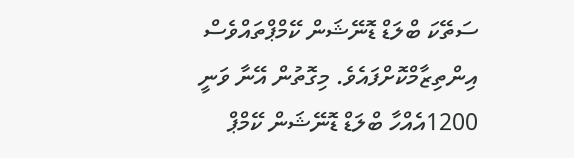ސަތޭކަ ބްލަޑް ޑޮނޭޝަން ކޭމްޕްތައްވެސް އިންތިޒާމްކޮށްފައެވެ. މިގޮތުން އޭނާ ވަނީ 1200އެއްހާ ބްލަޑް ޑޮނޭޝަން ކޭމްޕް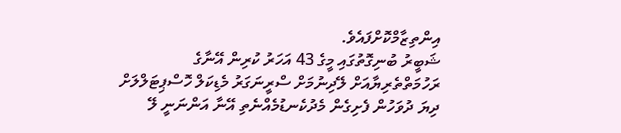އިންތިޒާމްކޮށްފައެވެ.
ޝަބީރު ބުނިގޮތުގައި މީގެ 43 އަހަރު ކުރިން އޭނާގެ ރަހުމަތްތެރިޔާއަށް ލޭދިނުމަށް ސްރީނަގަރު މެޑިކަލް ހޮސްޕިޓަލްލަށް ދިޔަ ދުވަހުން ފެށިގެން މެދުކެނޑުމެއްނެތި އޭނާ އަންނަނީ ލޭ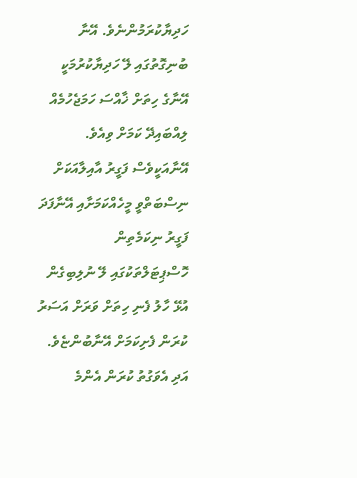ހަދިޔާކުރަމުންނެވެ. އޭނާ ބުނިގޮތުގައި ލޭ ހަދިޔާކުރުމަކީ އޭނާގެ ހިތަށް ޚާއްސަ ހަމަޖެހުމެއް ލިއްބައިދޭ ކަމަށް ވިއެވެ. އޭނާއަކީވެސް ފަގީރު އާއިލާއަކަށް ނިސްބަތްވީ މީހެއްކަމަށާއި އޭނާފަދަ ފަގީރު ނިކަމެތިން ހޮސްޕިޓަލްތަކުގައި ލޭ ނުލިބިގެން އުޅޭ ހާލު ފެނި ހިތަށް ވަރަށް އަސަރު ކުރަން ފެށިކަމަށް އޭނާބުންޏެވެ. އަދި އެވަގުތު ކުރަން އެންމެ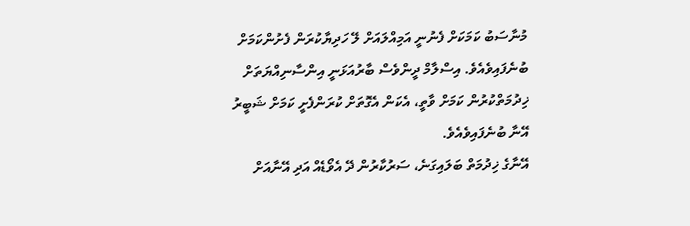މުނާސަބު ކަމަކަށް ފެނުނީ އަމިއްލައަށް ލޭ ހަދިޔާކުރަން ފެށުންކަމަށް ބުނެފައިވެއެވެ. އިސްލާމް ދީންވެސް ބާރުއަޅަނީ އިންސާނިއްޔަތަށް ޚިދުމަތްކުރުން ކަމަށް ވާތީ، އެކަން އެގޮތަށް ކުރަންފެށީ ކަމަށް ޝަބީރު އޭނާ ބުނެފައިވެއެވެ.
އޭނާގެ ޚިދުމަތް ބަލައިގަނެ، ސަރުކާރުން ދޭ އެވޯޑެއް އަދި އޭނާއަށް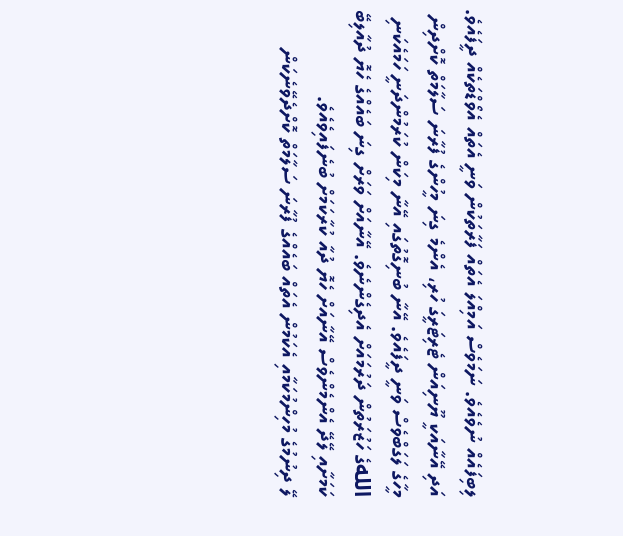ލިބިފައެއް ނުވެއެވެ. ނަމަވެސް އަމިއްލަ އެތައް ފަރާތަކުން ވަނީ އެތައް އެވޯޑްތަކެއް ދީފައެވެ. އަދި އޭނާއަކީ ޔޫނިއަން ޓެރިޓަރީގަ ހުރި، އެންމެ ގިނަ މީހުންގެ ފުރާނަ ސަލާމަތް ކޮށްދިން މީހާގެ ލަގަބްވެސް ވަނީ ދީފައެވެ. އޭނާ ބުނިގޮތުގައި އޭނާ މިކަން ކުރަމުންދަނީ ހަމައެކަނި اللهގެ ހަޒުރަތުން ދަރުމައަށް އެދިގެންނެވެ. އޭނާއަށް ވަރަށް ގިނަ ބައެއްގެ ހެޔޮ ދުއާލިބޭ ކަމަށާއި ލޭދޭ އެންމެންވެސް އޭނާއަށް ހެޔޮ ދުއާ ކުރާކަމަށް ބުނެފައިވެއެވެ.
ލޭ ދިނުމުގެ މުހިންމުކަމާއި އެކަމުން އެތައް ބައެއްގެ ފުރާނަ ސަލާމަތް ކޮށްދެވޭނެކަން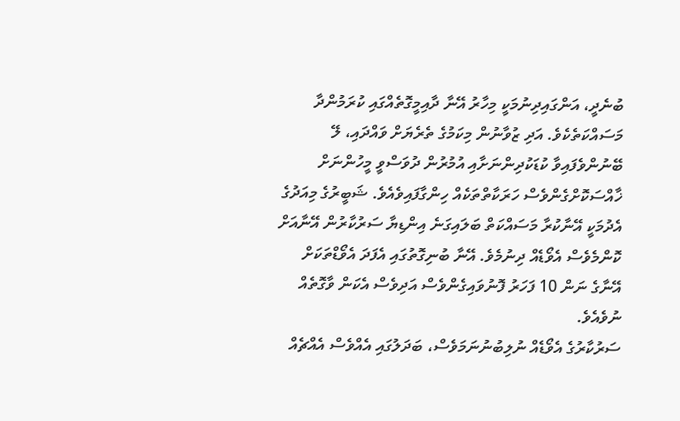ބުނެދީ، އަންގައިދިނުމަކީ މިހާރު އޭނާ ދާއިމީގޮތެއްގައި ކުރަމުންދާ މަސައްކަތެކެވެ. އަދި ޒުވާނުން މިކަމުގެ ތެރެޔަށް ވައްދައި، ލޭ ބޭނުންވެފައިވާ ކުޑަކުދިންނަށާއި އުމުރުން ދުވަސްވީ މީހުންނަށް ޚާއްސަކޮށްގެންވެސް ހަރަކާތްތަކެއް ހިންގާފައިވެއެވެ. ޝަބީރުގެ މިއަދުގެ އެދުމަކީ އޭނާކުރާ މަސައްކަތް ބަލައިގަނެ އިންޑިޔާ ސަރުކާރުން އޭނާއަށް ކޮންމެވެސް އެވޯޑެއް ދިނުމެވެ. އޭނާ ބުނިގޮތުގައި އެފަދަ އެވޯޑްތަކަށް އޭނާގެ ނަން 10 ފަހަރު ފޮނުވައިގެންވެސް އަދިވެސް އެކަން ވާގޮތެއް ނުވެއެވެ.
ސަރުކާރުގެ އެވޯޑެއް ނުލިބުނުނަމަވެސް، ބަދަލުގައި އެއްވެސް އެއްޗެއް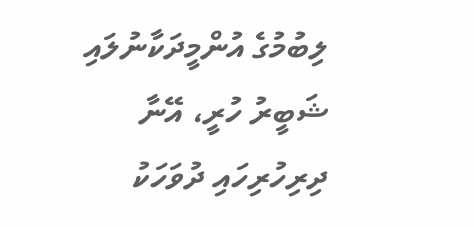ލިބުމުގެ އުންމީދަކާނުލައި ޝަބީރު ހުރީ، އޭނާ ދިރިހުރިހައި ދުވަހަކު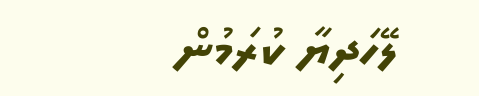ލޭހަދިޔާ ކުރަމުން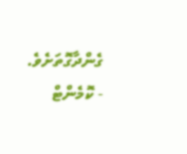ގެންދާގޮތަށެވެ.
- ކޮމެންޓް